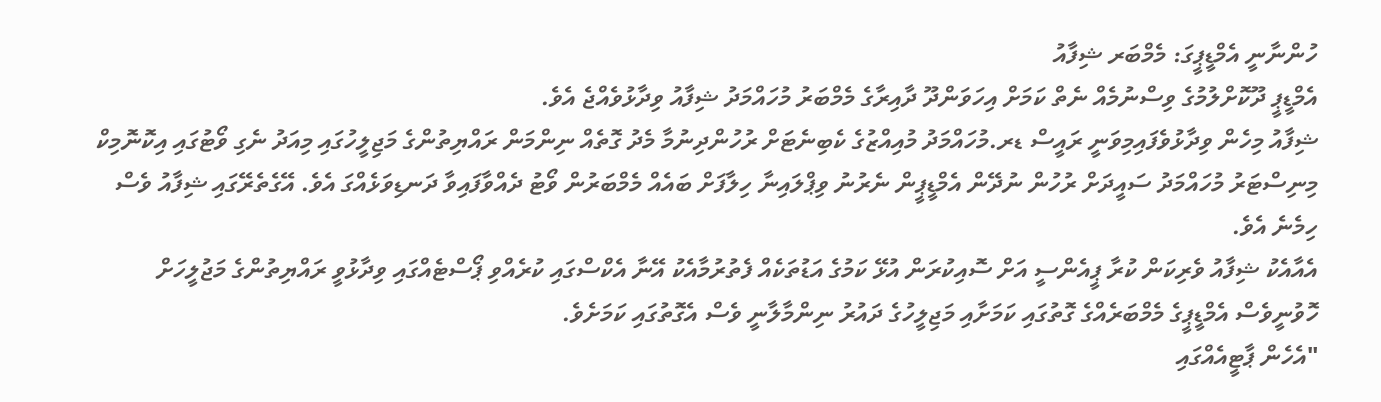ހުންނާނީ އެމްޑީޕީގަ: މެމްބަރ ޝިފާއު
އެމްޑީޕީ ދޫކޮށްލުމުގެ ވިސްނުމެއް ނެތް ކަމަށް އިހަވަންދޫ ދާއިރާގެ މެމްބަރު މުހައްމަދު ޝިފާއު ވިދާޅުވެއްޖެ އެވެ.
ޝިފާއު މިހެން ވިދާޅުވެފައިމިވަނީ ރައީސް ޑރ.މުހައްމަދު މުއިއްޒުގެ ކެބިނެޓަށް ރުހުންދިނުމާ މެދު ގޮތެއް ނިންމަން ރައްޔިތުންގެ މަޖިލީހުގައި މިއަދު ނެގި ވޯޓުގައި އިކޮނޮމިކް މިނިސްޓަރު މުހައްމަދު ސައީދަށް ރުހުން ނުދޭން އެމްޑީޕީން ނެރުނު ވިޕްލައިނާ ހިލާފަށް ބައެއް މެމްބަރުން ވޯޓު ދެއްވާފައިވާ ދަނޑިވަޅެއްގަ އެވެ. އޭގެތެރޭގައި ޝިފާއު ވެސް ހިމެނެ އެވެ.
އެއާއެކު ޝިފާއު ވެރިކަން ކުރާ ޕީއެންސީ އަށް ސޮއިކުރަން އުޅޭ ކަމުގެ އަޑުތަކެއް ފެތުރުމާއެކު އޭނާ އެކްސްގައި ކުރެއްވި ޕޯސްޓެއްގައި ވިދާޅުވީ ރައްޔިތުންގެ މަޖުލީހަށް ހޮވުނީވެސް އެމްޑީޕީގެ މެމްބަރެއްގެ ގޮތުގައި ކަމަށާއި މަޖިލީހުގެ ދައުރު ނިންމާލާނީ ވެސް އެގޮތުގައި ކަމަށެވެ.
"އެހެން ޕާޓީއެއްގައި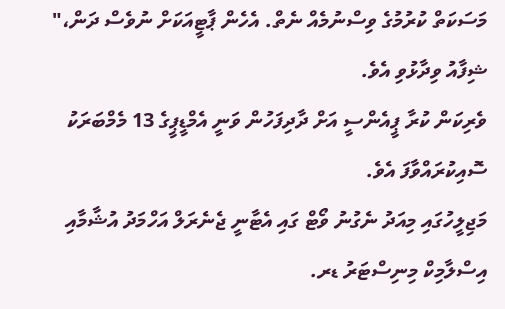މަސަކަތް ކުރުމުގެ ވިސްނުމެއް ނެތް. އެހެން ޕާޓީއަކަށް ނުވެސް ދަން،" ޝިފާއު ވިދާޅުވި އެވެ.
ވެރިކަން ކުރާ ޕީއެންސީ އަށް ދާދިފަހުން ވަނީ އެމްޑީޕީގެ 13 މެމްބަރަކު ސޮއިކުރައްވާފަ އެވެ.
މަޖިލީހުގައި މިއަދު ނެގުނު ވޯޓް ގައި އެޓާނީ ޖެނެރަލް އަހްމަދު އުޝާމާއި އިސްލާމިކް މިނިސްޓަރު ޑރ.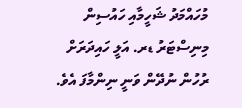މުހައްމަދު ޝަހީމާއި ހައުސިން މިނިސްޓަރު ޑރ. އަލީ ހައިދަރަށް ރުހުން ނުދޭން ވަނީ ނިންމާފަ އެވެ.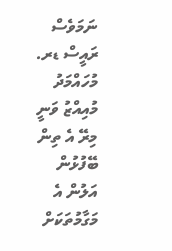ނަމަވެސް ރައީސް ޑރ. މުހައްމަދު މުއިއްޒު ވަނީ މިރޭ އެ ތިން ބޭފުޅުން އަލުން އެ މަގާމުތަކަށް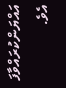އައްޔަންކުރައްވާފަ އެވެ.